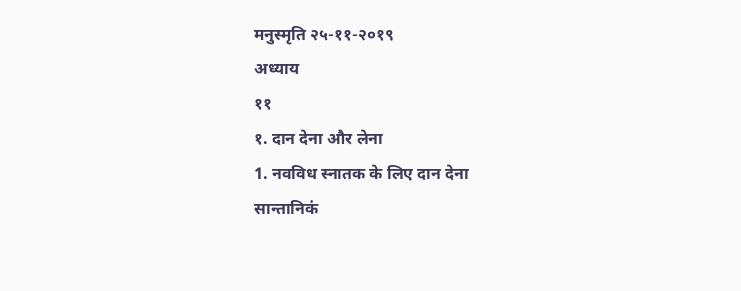मनुस्मृति २५-११-२०१९
अध्याय
११
१. दान देना और लेना
1. नवविध स्नातक के लिए दान देना
सान्तानिकं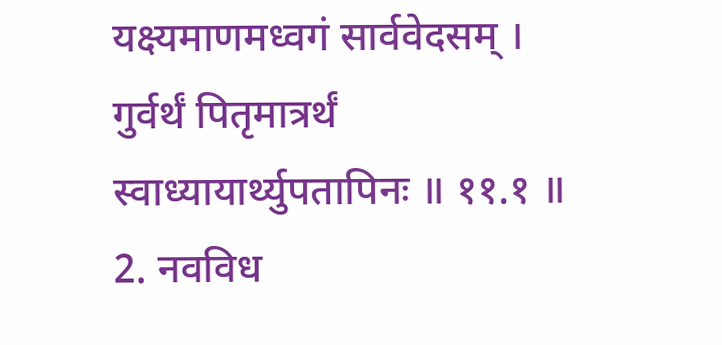यक्ष्यमाणमध्वगं सार्ववेदसम् ।
गुर्वर्थं पितृमात्रर्थं स्वाध्यायार्थ्युपतापिनः ॥ ११.१ ॥
2. नवविध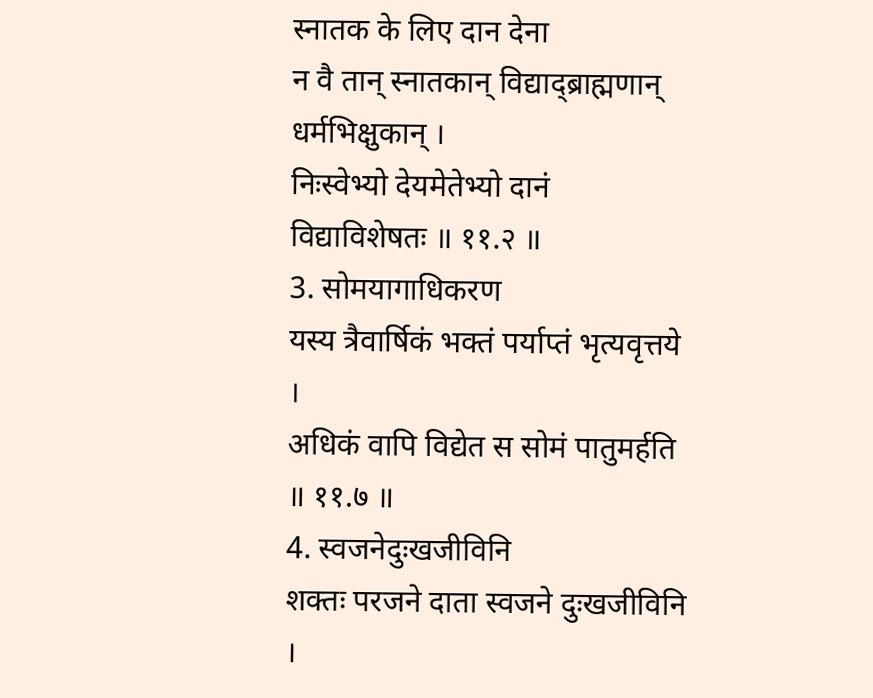स्नातक के लिए दान देना
न वै तान् स्नातकान् विद्याद्ब्राह्मणान् धर्मभिक्षुकान् ।
निःस्वेभ्यो देयमेतेभ्यो दानं विद्याविशेषतः ॥ ११.२ ॥
3. सोमयागाधिकरण
यस्य त्रैवार्षिकं भक्तं पर्याप्तं भृत्यवृत्तये ।
अधिकं वापि विद्येत स सोमं पातुमर्हति ॥ ११.७ ॥
4. स्वजनेदुःखजीविनि
शक्तः परजने दाता स्वजने दुःखजीविनि ।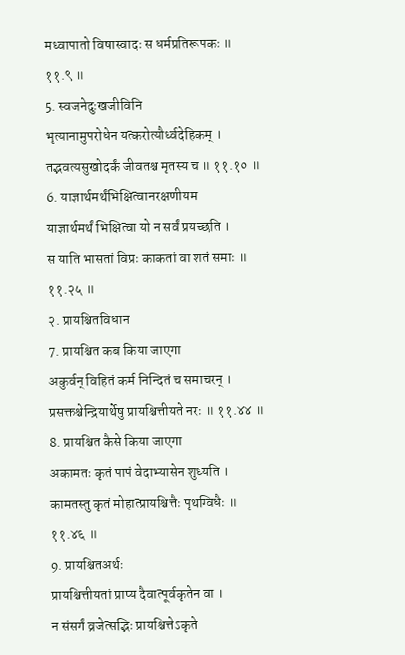मध्वापातो विषास्वादः स धर्मप्रतिरूपकः ॥ ११.९ ॥
5. स्वजनेदुःखजीविनि
भृत्यानामुपरोधेन यत्करोत्यौर्ध्वदेहिकम् ।
तद्भवत्यसुखोदर्कं जीवतश्च मृतस्य च ॥ ११.१० ॥
6. याज्ञार्थमर्थंभिक्षित्वानरक्षणीयम
याज्ञार्थमर्थं भिक्षित्वा यो न सर्वं प्रयच्छति ।
स याति भासतां विप्रः काकतां वा शतं समाः ॥ ११.२५ ॥
२. प्रायश्चितविधान
7. प्रायश्चित कब किया जाएगा
अकुर्वन् विहितं कर्म निन्दितं च समाचरन् ।
प्रसक्तश्चेन्द्रियार्थेषु प्रायश्चित्तीयते नरः ॥ ११.४४ ॥
8. प्रायश्चित कैसे किया जाएगा
अकामतः कृतं पापं वेदाभ्यासेन शुध्यति ।
कामतस्तु कृतं मोहात्प्रायश्चित्तैः पृथग्विधैः ॥ ११.४६ ॥
9. प्रायश्चितअर्थः
प्रायश्चित्तीयतां प्राप्य दैवात्पूर्वकृतेन वा ।
न संसर्गं व्रजेत्सद्भिः प्रायश्चित्तेऽकृते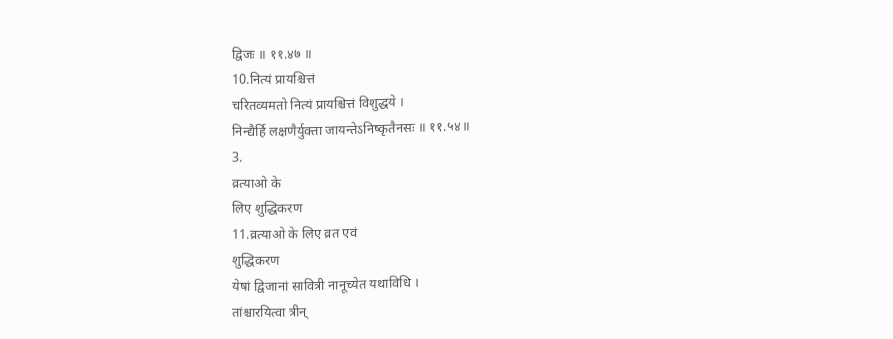द्विजः ॥ ११.४७ ॥
10.नित्यं प्रायश्चित्तं
चरितव्यमतो नित्यं प्रायश्चित्तं विशुद्धये ।
निन्द्यैर्हि लक्षणैर्युक्ता जायन्तेऽनिष्कृतैनसः ॥ ११.५४॥
3.
व्रत्याओ के
लिए शुद्धिकरण
11.व्रत्याओ के लिए व्रत एवं
शुद्धिकरण
येषां द्विजानां सावित्री नानूच्येत यथाविधि ।
तांश्चारयित्वा त्रीन्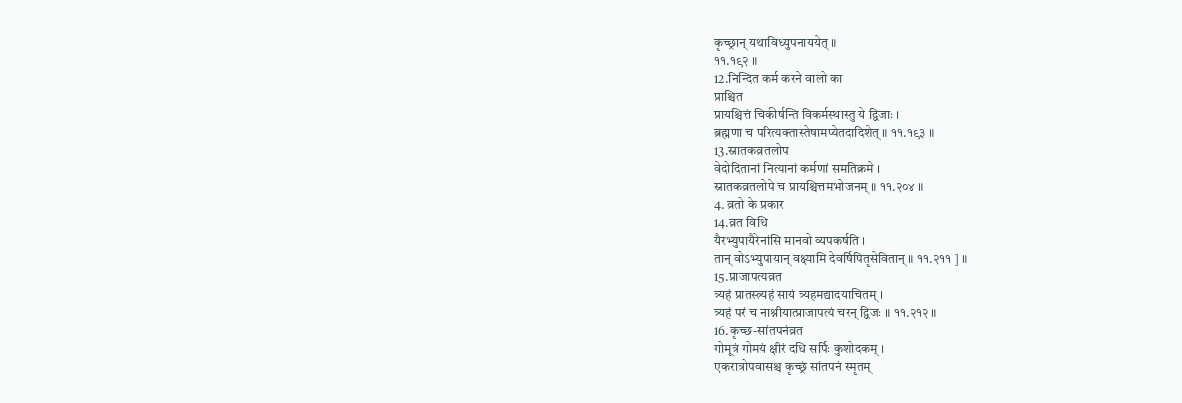कृच्छ्रान् यथाविध्युपनाययेत् ॥
११.१९२ ॥
12.निन्दित कर्म करने वालो का
प्राश्चित
प्रायश्चित्तं चिकीर्षन्ति विकर्मस्थास्तु ये द्विजाः ।
ब्रह्मणा च परित्यक्तास्तेषामप्येतदादिशेत् ॥ ११.१९३ ॥
13.स्नातकव्रतलोप
वेदोदितानां नित्यानां कर्मणां समतिक्रमे ।
स्नातकव्रतलोपे च प्रायश्चित्तमभोजनम् ॥ ११.२०४ ॥
4. व्रतो के प्रकार
14.व्रत विधि
यैरभ्युपायैरेनांसि मानवो व्यपकर्षति ।
तान् वोऽभ्युपायान् वक्ष्यामि देवर्षिपितृसेवितान् ॥ ११.२११ ] ॥
15.प्राजापत्यव्रत
त्र्यहं प्रातस्त्र्यहं सायं त्र्यहमद्यादयाचितम् ।
त्र्यहं परं च नाश्नीयात्प्राजापत्यं चरन् द्विजः ॥ ११.२१२ ॥
16.कृच्छ-सांतपनंव्रत
गोमूत्रं गोमयं क्षीरं दधि सर्पिः कुशोदकम् ।
एकरात्रोपवासश्च कृच्छ्रं सांतपनं स्मृतम्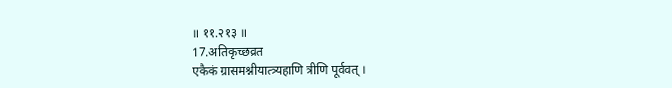॥ ११.२१३ ॥
17.अतिकृच्छव्रत
एकैकं ग्रासमश्नीयात्त्र्यहाणि त्रीणि पूर्ववत् ।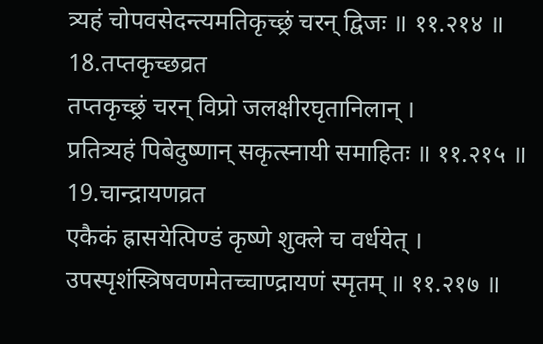त्र्यहं चोपवसेदन्त्यमतिकृच्छ्रं चरन् द्विजः ॥ ११.२१४ ॥
18.तप्तकृच्छव्रत
तप्तकृच्छ्रं चरन् विप्रो जलक्षीरघृतानिलान् ।
प्रतित्र्यहं पिबेदुष्णान् सकृत्स्नायी समाहितः ॥ ११.२१५ ॥
19.चान्द्रायणव्रत
एकैकं ह्रासयेत्पिण्डं कृष्णे शुक्ले च वर्धयेत् ।
उपस्पृशंस्त्रिषवणमेतच्चाण्द्रायणं स्मृतम् ॥ ११.२१७ ॥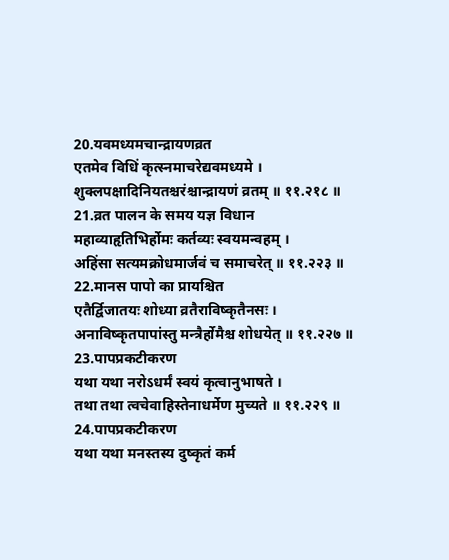20.यवमध्यमचान्द्रायणव्रत
एतमेव विधिं कृत्स्नमाचरेद्यवमध्यमे ।
शुक्लपक्षादिनियतश्चरंश्चान्द्रायणं व्रतम् ॥ ११.२१८ ॥
21.व्रत पालन के समय यज्ञ विधान
महाव्याहृतिभिर्होमः कर्तव्यः स्वयमन्वहम् ।
अहिंसा सत्यमक्रोधमार्जवं च समाचरेत् ॥ ११.२२३ ॥
22.मानस पापो का प्रायश्चित
एतैर्द्विजातयः शोध्या व्रतैराविष्कृतैनसः ।
अनाविष्कृतपापांस्तु मन्त्रैर्होमैश्च शोधयेत् ॥ ११.२२७ ॥
23.पापप्रकटीकरण
यथा यथा नरोऽधर्मं स्वयं कृत्वानुभाषते ।
तथा तथा त्वचेवाहिस्तेनाधर्मेण मुच्यते ॥ ११.२२९ ॥
24.पापप्रकटीकरण
यथा यथा मनस्तस्य दुष्कृतं कर्म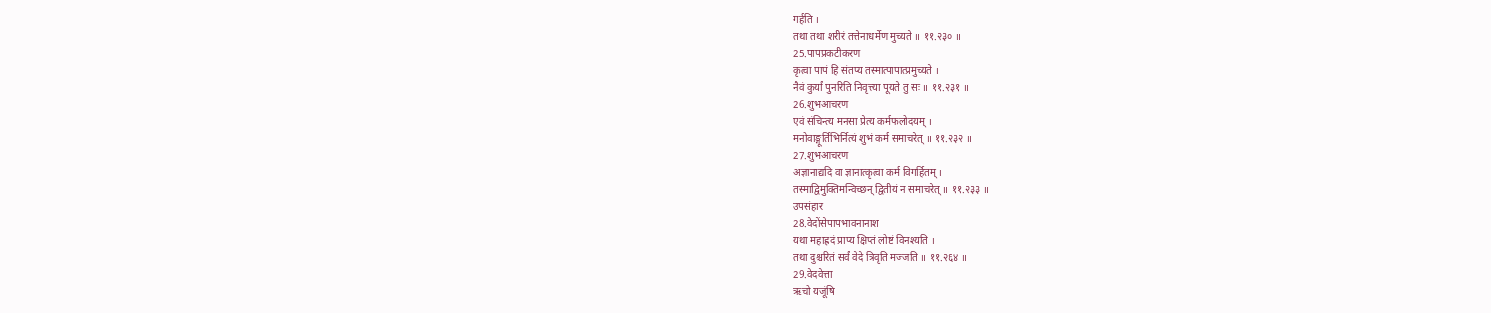गर्हति ।
तथा तथा शरीरं तत्तेनाधर्मेण मुच्यते ॥ ११.२३० ॥
25.पापप्रकटीकरण
कृत्वा पापं हि संतप्य तस्मात्पापात्प्रमुच्यते ।
नैवं कुर्यां पुनरिति निवृत्त्या पूयते तु सः ॥ ११.२३१ ॥
26.शुभआचरण
एवं संचिन्त्य मनसा प्रेत्य कर्मफलोदयम् ।
मनोवाङ्गूर्तिभिर्नित्यं शुभं कर्म समाचरेत् ॥ ११.२३२ ॥
27.शुभआचरण
अज्ञानाद्यदि वा ज्ञानात्कृत्वा कर्म विगर्हितम् ।
तस्माद्विमुक्तिमन्विच्छन् द्वितीयं न समाचरेत् ॥ ११.२३३ ॥
उपसंहार
28.वेदोंसेपापभावनानाश
यथा महाह्रदं प्राप्य क्षिप्तं लोष्टं विनश्यति ।
तथा दुश्चरितं सर्वं वेदे त्रिवृति मज्जति ॥ ११.२६४ ॥
29.वेदवेत्ता
ऋचो यजूंषि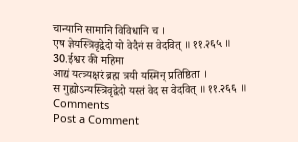चान्यानि सामानि विविधानि च ।
एष ज्ञेयस्त्रिवृद्वेदो यो वेदैनं स वेदवित् ॥ ११.२६५ ॥
30.ईश्वर की महिमा
आद्यं यत्त्र्यक्षरं ब्रह्म त्रयी यस्मिन् प्रतिष्ठिता ।
स गुह्योऽन्यस्त्रिवृद्वेदो यस्तं वेद स वेदवित् ॥ ११.२६६ ॥
Comments
Post a Comment